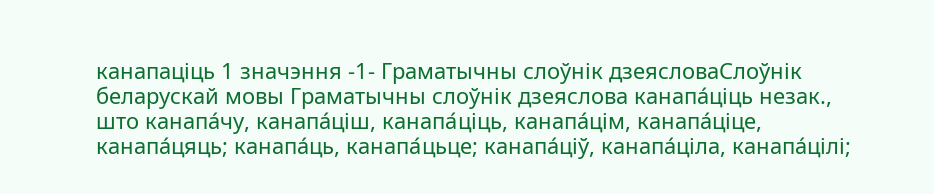канапаціць 1 значэння -1- Граматычны слоўнік дзеясловаСлоўнік беларускай мовы Граматычны слоўнік дзеяслова канапа́ціць незак., што канапа́чу, канапа́ціш, канапа́ціць, канапа́цім, канапа́ціце, канапа́цяць; канапа́ць, канапа́цьце; канапа́ціў, канапа́ціла, канапа́цілі;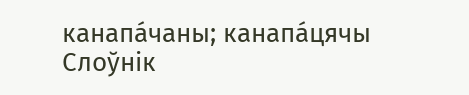канапа́чаны; канапа́цячы Слоўнік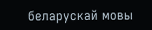беларускай мовы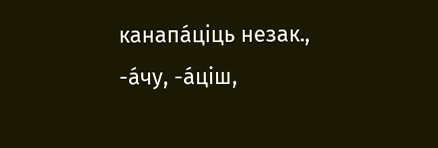канапа́ціць незак., -а́чу, -а́ціш,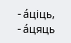-а́ціць, -а́цяць